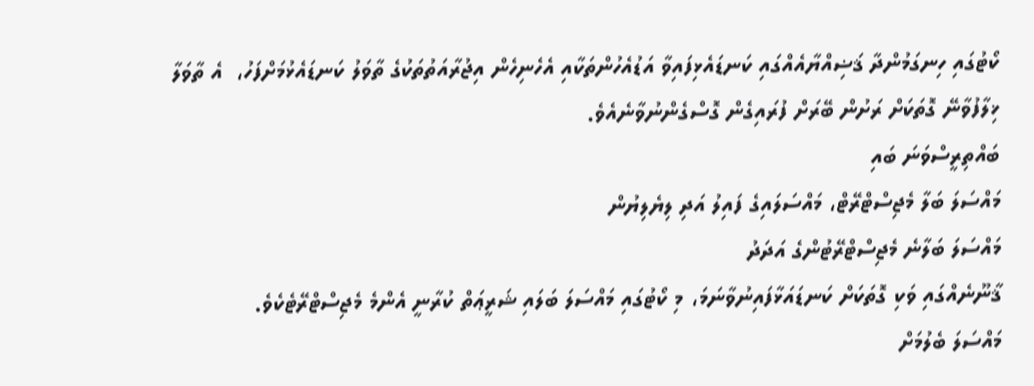ކޯޓުގައި ހިނގަމުންދާ ޤަޟިއްޔާއެއްގައި ކަނޑައެޅިފައިވާ އަޑުއެހުންތަކާއި އެހެނިހެން އިޖުރާއަތުތަކުގެ ތާވަލު ކަނޑައެޅުމަށްފަހު،  އެ ތާވަލާ ޚިލާފުވާނޭ ގޮތަކަށް ރަށުން ބޭރަށް ފުރައިގެން ގޮސްގެންނުވާނެއެވެ.
ބައްތިރީސްވަނަ ބައި
މައްސަލަ ބަލާ މެޖިސްޓްރޭޓް، މައްސަލައިގެ ފައިލު އަދި ލިޔެލިޔުން
މައްސަލަ ބަލާނެ މެޖިސްޓްރޭޓުންގެ އަދަދު
ޤާނޫނެއްގައި ވަކި ގޮތަކަށް ކަނޑައަޅާފައިނުވާނަމަ، މި ކޯޓުގައި މައްސަލަ ބަލައި ޝަރީޢަތް ކުރާނީ އެންމެ މެޖިސްޓްރޭޓެކެވެ.
މައްސަލަ ބެލުމަށް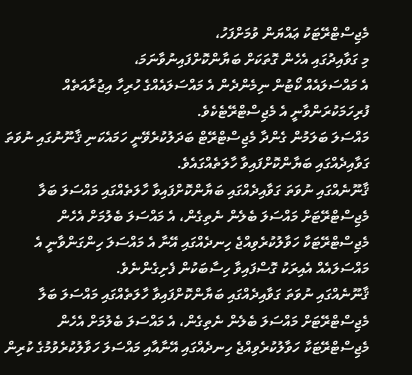މެޖިސްޓްރޭޓަކު ޢައްޔަން ވުމަށްފަހު،
މި ގަވާއިދުގައި އެހެން ގޮތަކަށް ބަޔާންކޮށްފައިނުވާނަމަ،
އެ މައްސަލައެއް ކޯޓުން ނިމެންދެން އެ މައްސަލައެއްގެ ހުރިހާ އިޖުރާއަތެއް ފުރިހަމަކުރަންވާނީ އެ މެޖިސްޓްރޭޓެކެވެ.
މައްސަލަ ބަލަމުން ގެންދާ މެޖިސްޓްރޭޓް ބަދަލުކުރެވޭނީ ހަމައެކަނި ޤާނޫނުގައި ނުވަތަ ގަވާއިދެއްގައި ބަޔާންކޮށްފައިވާ ހާލަތެއްގައެވެ.
ޤާނޫނެއްގައި ނުވަތަ ގަވާއިދެއްގައި ބަޔާންކޮށްފައިވާ ހާލަތެއްގައި މައްސަލަ ބަލާ މެޖިސްޓްރޭޓަށް މައްސަލަ ބެލެން ނެތިގެން، އެ މައްސަލަ ބެލުމަށް އެހެން މެޖިސްޓްރޭޓަކާ ހަވާލުކުރެވިއްޖެ ހިނދެއްގައި އޭނާ އެ މައްސަލަ ހިންގަންވާނީ އެ މައްސަލައެއް އެއިރަކު ގޮސްފައިވާ ހިސާބަކުން ފެށިގެންނެވެ.
ޤާނޫނެއްގައި ނުވަތަ ގަވާއިދެއްގައި ބަޔާންކޮށްފައިވާ ހާލަތެއްގައި މައްސަލަ ބަލާ މެޖިސްޓްރޭޓަށް މައްސަލަ ބެލެން ނެތިގެން، އެ މައްސަލަ ބެލުމަށް އެހެން މެޖިސްޓްރޭޓަކާ ހަވާލުކުރެވިއްޖެ ހިނދެއްގައި އޭނާއާއި މައްސަލަ ހަވާލުކުރެވުމުގެ ކުރިން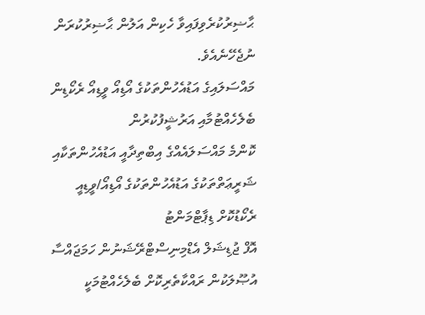ޙާޟިރުކުރެވިފައިވާ ހެކިން އަލުން ޙާޟިރުކުރަން ނުޖެހޭނެއެވެ.
މައްސަލައިގެ އަޑުއެހުންތަކުގެ އޯޑިއޯ ވީޑިއޯ ރެކޯޑިން ބެލެހެއްޓުމާއި އަރުޝީފުކުރުން
ކޮންމެ މައްސަލައެއްގެ އިބްތިދާއީ އަޑުއެހުންތަކާއި ޝަރީޢަތްތަކުގެ އަޑުއެހުންތަކުގެ އޯޑިއޯ/ވީޑިއީ ރެކޯޑުކޮށް ޑިޕާޓްމަންޓު
އޮފް ޖުޑިޝަލް އެޑްމިނިސްޓްރޭޝަނުން ހަމަޖައްސާ އުޞޫލަކުން ރައްކާތެރިކޮށް ބެލެހެއްޓުމަކީ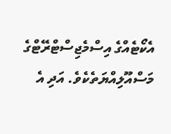އެކޯޓެއްގެ އިސްމެޖިސްޓްރޭޓްގެ މަސްއޫލިއްޔަތެކެވެ. އަދި އެ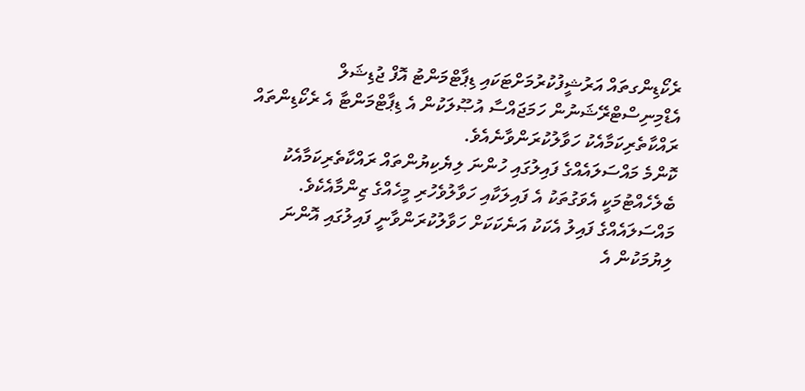ރެކޯޑިންގތައް އަރުޝީފުކުރުމަށްޓަކައި ޑިޕާޓްމަންޓު އޮފް ޖުޑިޝަލް އެޑްމިނިސްޓްރޭޝަނުން ހަމަޖައްސާ އުޞޫލަކުން އެ ޑިޕާޓްމަންޓާ އެ ރެކޯޑިންތައް ރައްކާތެރިކަމާއެކު ހަވާލުކުރަންވާނެއެވެ.
ކޮންމެ މައްސަލައެއްގެ ފައިލުގައި ހުންނަ ލިޔެކިޔުންތައް ރައްކާތެރިކަމާއެކު ބެލެހެއްޓުމަކީ އެވަގުތަކު އެ ފައިލަކާއި ހަވާލުވެހުރި މީހެއްގެ ޒިންމާއެކެވެ.
މައްސަލައެއްގެ ފައިލު އެކަކު އަނެކަކަށް ހަވާލުކުރަންވާނީ ފައިލުގައި އޮންނަ ލިޔުމަކުން އެ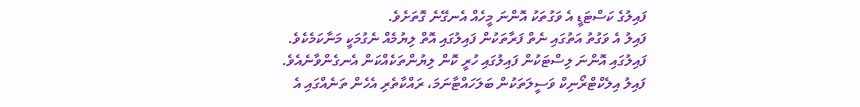ފައިލުގެ ކަސްޓަޑީ އެ ވަގުތަކު އޮންނަ މީހެއް އެނގޭނެ ގޮތަށެވެ.
ފައިލު އެ ވަގުތު އަތުގައި ނެތް ފަރާތަކުން ފައިލުގައި އޮތް ލިޔުމެއް ނެގުމަކީ މަނާކަމެކެވެ.
ފައިލުގައި އޮންނަ ލިސްޓަކުން ފައިލުގައި ހުރީ ކޮން ލިޔުންތަކެއްކަން އެނގެންވާނެއެވެ.
ފައިލު އިލެކްޓްރޯނިކް ވަސީލަތަކުން ބަލަހައްޓާނަމަ، ރައްކާތެރި އެހެން ތަނެއްގައި އެ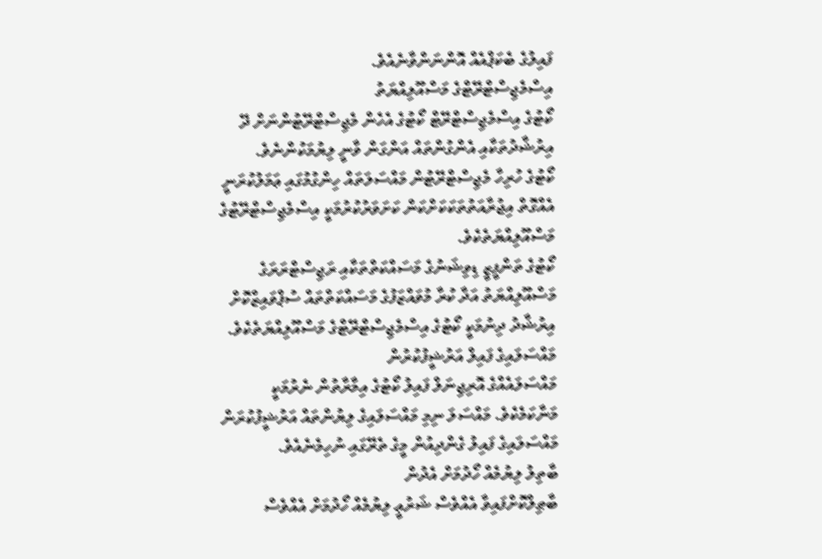ފައިލުގެ ބެކަޕްއެއް އޮންނަންވާނެއެވެ.
އިސްމެޖިސްޓްރޭޓްގެ މަސްއޫލިއްޔަތު
ކޯޓުގެ އިސްމެޖިސްޓްރޭޓް ކޯޓުގެ އެހެން މެޖިސްޓްރޭޓުންނަށް ދޭ އިރުޝާދުތަކާއި އެންގުންތައް އަންގަން ވާނީ ލިޔުމަކުންނެވެ.
ކޯޓުގެ ހުރިހާ މެޖިސްޓްރޭޓުން މައްސަލަތައް ހިންގުމުގައި ޢަމަލުކުރަނީ އެއްގޮތް އިޖުރާއަތުތަކަކަށްކަން ކަށަވަރުކުރުމަކީ އިސްމެޖިސްޓްރޭޓުގެ މަސްއޫލިއްޔަތެކެވެ.
ކޯޓުގެ ތަންފީޒީ ޑިވިޝަނުގެ މަސައްކަތްތަކާއި ރަޖިސްޓްރަރަގެ މަސްއޫލިއްޔަތު އަދާ ކުރާ މުވައްޒަފުގެ މަސައްކަތްތައް ސުޕްވައިޒްކޮށް އިރުޝާދު ދިނުމަކީ ކޯޓުގެ އިސްމެޖިސްޓްރޭޓްގެ މަސްއޫލިއްޔަތެކެވެ.
މައްސަލައިގެ ފައިލް އަރުޝީފުކުރުން
މައްސަލައެއްގެ އޮރިޖިނަލް ފައިލު ކޯޓުގެ އިމާރާތުން ނެރުމަކީ މަނާކަމެކެވެ. މައްސަލަ ނިމި މައްސަލައިގެ ލިޔުންތައް އަރުޝީފުކުރަން މައްސަލައިގެ ފައިލު ގެންދިއުން މީގެ ތެރޭގައި ނުހިމެނެއެވެ.
ބާތިލު ލިޔުމެއް ހޯދުމަށް އެދުން
ބާޠިލްކޮށްފައިވާ އެއްވެސް ޝަރުޢީ ލިޔުމެއް ހޯދުމަށް އެއްވެސް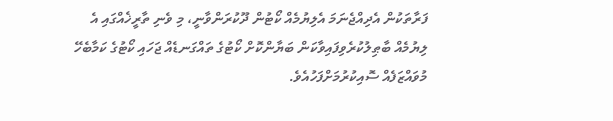ފަރާތަކުން އެދިއްޖެނަމަ އެލިޔުމެއް ކޯޓުން ދޫކުރަންވާނީ، މި ވެނި ތާރީޚެއްގައި އެ ލިޔުމެއް ބާޠިލުކުރެވިފައިވާކަން ބަޔާންކޮށް ކޯޓުގެ ތައްގަނޑެއް ޖަހައި ކޯޓުގެ ކަމާބެހޭ މުވައްޒަފެއް ސޮއިކުރުމަށްފަހުއެވެ.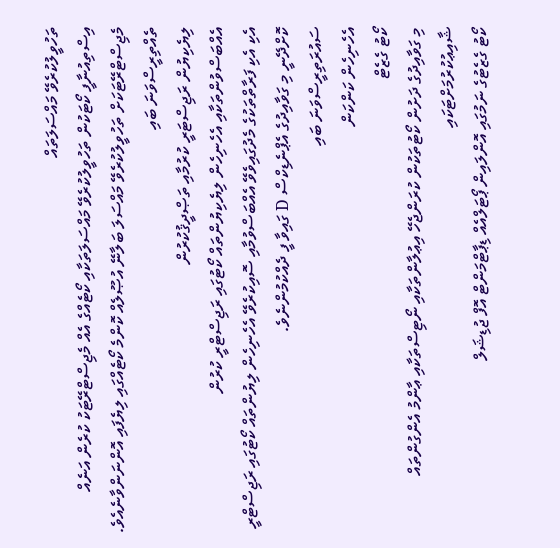ތަހުވީލުކުރެވޭ މައްސަލަތައް
އިސްތިއުނާފީ ކޯޓަކުން ތަހުވީލުކުރެވޭ މައްސަލަތަކާއި ކޯޓެއްގެ އެއް މެޖިސްޓްރޭޓަކު ކުރެން އަނެއް މެޖިސްޓްރޭޓަކަށް ތަހުވީލުކުރެވޭ މައްސަލަ ބަލާނޭ އުޞޫލެއް ކޮންމެ ކޯޓެއްގައި ލިޔެފައި އޮންނަންވާނެއެވެ.
ތެއްތިރީސްވަނަ ބައި
ލިޔެކިޔުން ރަޖިސްޓަރީ ކުރުމާއި ތަޞްދީޤުކުރުން
އެއްބަސްވުންތަކާއި އެހެނިހެން ލިޔެކިޔުންތައް ކޯޓުގައި ރަޖިސްޓްރީ ކުރުން
އެކި އެކި ފަރާތްތަކުގެ މެދުގައިވެވޭ އެއްބަސްވުމާއި ސޮއިކުރެވޭ އެހެނިހެން ލިޔުންތައް ކޯޓުގައި ރަޖިސްޓްރީ ކޮށްދޭނީ މި ގަވާއިދުގެ އެޕްނެޑިކްސް D ގައިވާ ފީ ދެއްކުމުންނެވެ.
ސައުރަތިރީސްވަނަ ބައި
އެހެނިހެން ކަންކަން
ކޯޓު ގެޒެޓް
މި ގަވާއިދުގެ ދަށުން ކޯޓުތަކުން ކުރަންޖެހޭ އިޢުލާންތަކާއި ނޯޓިސްތަކާއި ޢާންމު އެންގުންތައް ޝާއިޢުކުރުމަށްޓަކައި
ކޯޓު ގެޒެޓުގެ ނަމުގައި އޮންލައިން ޕޯޓަލްއެއް ޑިޕާޓްމަންޓް އޮފް ޖުޑިޝަލް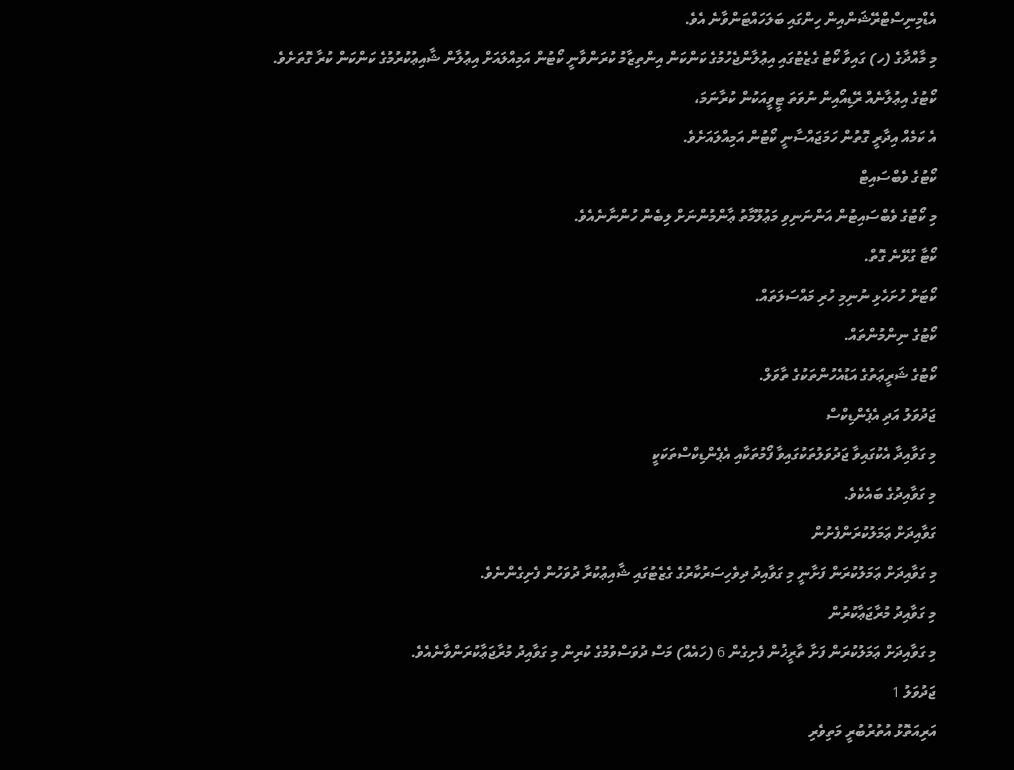އެޑްމިނިސްޓްރޭޝަންއިން ހިންގައި ބަލަހައްޓަންވާނެ އެވެ.
މި މާއްދާގެ (ހ) ގައިވާ ކޯޓު ގެޒެޓުގައި އިޢުލާންޖެހުމުގެ ކަންކަން އިންތިޒާމު ކުރަންވާނީ ކޯޓުން އަމިއްލައަށް އިޢުލާން ޝާއިޢުކުރުމުގެ ކަންކަން ކުރާ ގޮތަށެވެ.
ކޯޓުގެ އިޢުލާނެއް ރޭޑިއޯއިން ނުވަތަ ޓީވީއަކުން ކުރާނަމަ،
އެ ކަމެއް އިދާރީ ގޮތުން ހަމަޖައްސާނީ ކޯޓުން އަމިއްލައަށެވެ.
ކޯޓުގެ ވެބްސައިޓް
މި ކޯޓުގެ ވެބްސައިޓުން އަންނަނިވި މަޢުލޫމާތު ޢާންމުންނަށް ލިބެން ހުންނާނެއެވެ.
ކޯޓާ ގުޅޭނެ ގޮތް.
ކޯޓަށް ހުށަހެޅި ނުނިމި ހުރި މައްސަލަތައް.
ކޯޓުގެ ނިންމުންތައް.
ކޯޓުގެ ޝަރީޢަތުގެ އަޑުއެހުންތަކުގެ ތާވަލް.
ޖަދުވަލު އަދި އެޕެންޑިކްސް
މި ގަވާއިދާ އެކުގައިވާ ޖަދުވަލުތަކުގައިވާ ފޯމުތަކާއި އެޕެންޑިކްސްތަކަކީ
މި ގަވާއިދުގެ ބައެކެވެ.
ގަވާއިދަށް ޢަމަލުކުރަންފެށުން
މި ގަވާއިދަށް ޢަމަލުކުރަން ފަށާނީ މި ގަވާއިދު ދިވެހިސަރުކާރުގެ ގެޒެޓުގައި ޝާއިޢުކުރާ ދުވަހުން ފެށިގެންނެވެ.
މި ގަވާއިދު މުރާޖަޢާކުރުން
މި ގަވާއިދަށް ޢަމަލުކުރަން ފަށާ ތާރީޚުން ފެށިގެން 6 (ހައެއް) މަސް ދުވަސްވުމުގެ ކުރިން މި ގަވާއިދު މުރާޖަޢާކުރަންވާނެއެވެ.
ޖަދުވަލު 1
އަރިއަތޮޅު އުތުރުބުރީ މަތިވެރި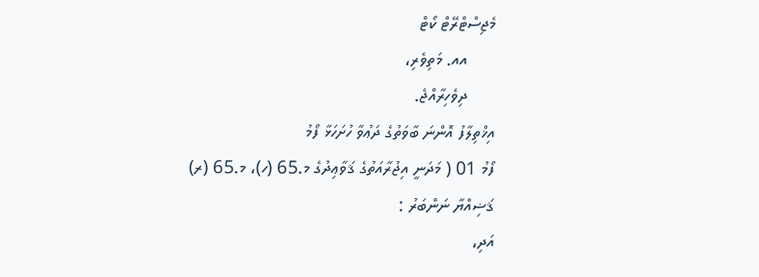މެޖިސްޓްރޭޓް ކޯޓް
      އއ. މަތިވެރި،
      ދިވެހިރާއްޖެ.
އިޚްތިލާފު އޮންނަ ބާވަތުގެ ދަޢުވާ ހުށަހަޅާ ފޯމު
ފޯމު 01 ( މަދަނީ އިޖުރާއަތުގެ ޤަވާޢިދުގެ މ.65 (ހ)، މ.65 (ރ)
ޤަޟިއްޔާ ނަންބަރު :
އަދި،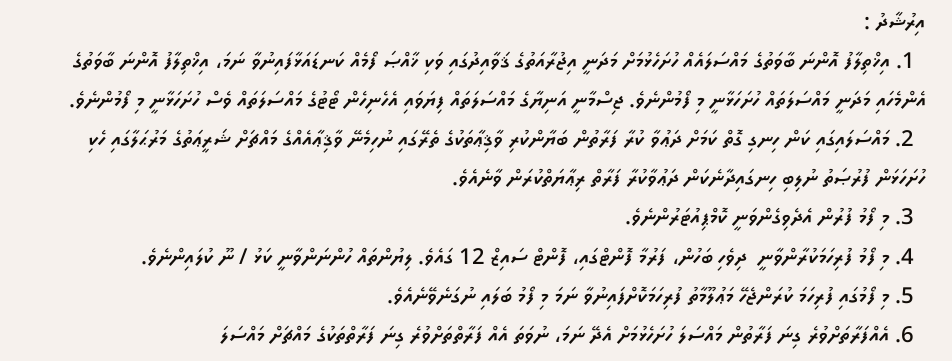އިރުޝާދު :
  1. އިޚްތިލާފު އޮންނަ ބާވަތުގެ މައްސަލައެއް ހުށަހެޅުމަށް މަދަނީ އިޖުރާއަތުގެ ޤަވާއިދުގައި ވަކި ޚާއްޞަ ފޯމެއް ކަނޑައަޅާފައިނުވާ ނަމަ، އިޚްތިލާފު އޮންނަ ބާވަތުގެ އެންމެހައި މަދަނީ މައްސަލަތައް ހުށަހަޅާނީ މި ފޯމުންނެވެ. ޖިސްމާނީ އަނިޔާގެ މައްސަލަތައް ފިޔަވައި އެހެނިހެން ޓޯޓުގެ މައްސަލަތައް ވެސް ހުށަހަޅާނީ މި ފޯމުންނެވެ.
  2. މައްސަލައިގައި ކަން ހިނގި ގޮތް ކަމަށް ދަޢުވާ ކުރާ ފަރާތުން ބަޔާންކުރި ވާޤިޢާތަކުގެ ތެރޭގައި ނުހިމެނޭ ވާޤިޢާއެއްގެ މައްޗަށް ޝަރީޢަތުގެ މަރުޙަލާގައި ހެކި ހުށަހަޅަން ފުރުޞަތު ނުލިބި ހިނގައިދާނެކަން ދަޢުވާކުރާ ފަރާތް ރިޢާޔަތްކުރަން ވާނެއެވެ.
  3. މި ފޯމު ފުރުން އެދެވިގެންވަނީ ކޮމްޕިއުޓަރުންނެވެ.
  4. މި ފޯމު ފުރިހަމަކުރާންވާނީ  ދިވެހި ބަހުން، ފަރުމާ ފޮންޓްގައި، ފޮންޓް ސައިޒް 12 ގައެވެ. ލިޔުންތައް ހުންނަންވާނީ ކަޅު / ނޫ ކުލައިންނެވެ.
  5. މި ފޯމުގައި ފުރިހަމަ ކުރަންޖެހޭ މަޢުލޫމާތު ފުރިހަމަކޮށްފައިނުވާ ނަމަ މި ފޯމު ބަލައި ނުގަނެވޭނެއެވެ.
  6. އެއްފަރާތަށްވުރެ ގިނަ ފަރާތުން މައްސަލަ ހުށަހެޅުމަށް އެދޭ ނަމަ، ނުވަތަ އެއް ފަރާތްތަށްވުރެ ގިނަ ފަރާތްތަކުގެ މައްޗަށް މައްސަލަ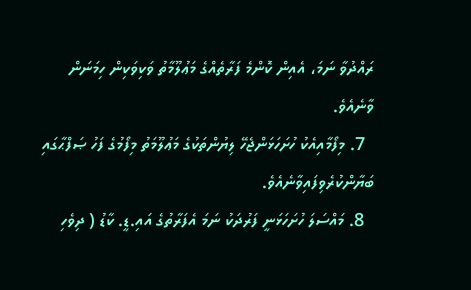ރައްދުވާ ނަމަ، އެއިން ކޮންމެ ފަރާތެއްގެ މަޢުލޫމާތު ވަކިވަކިން ހިމަނަން ވާނެއެވެ.
  7. މިފޯމާއިއެކު ހުށަހަޅަންޖެހޭ ލިޔުންތަކުގެ މަޢުލޫމަތު މިފޯމުގެ ފަހު ޞަފްޙާގައި ބަޔާންކުރެވިފައިވާނެއެވެ.
  8. މައްސަލަ ހުށަހަޅަނީ ފަރުދަކު ނަމަ އެފަރާތުގެ އައި.ޑީ. ކާޑު ( ދިވެހި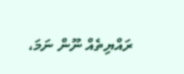ރައްޔިތެއް ނޫން ނަމަ،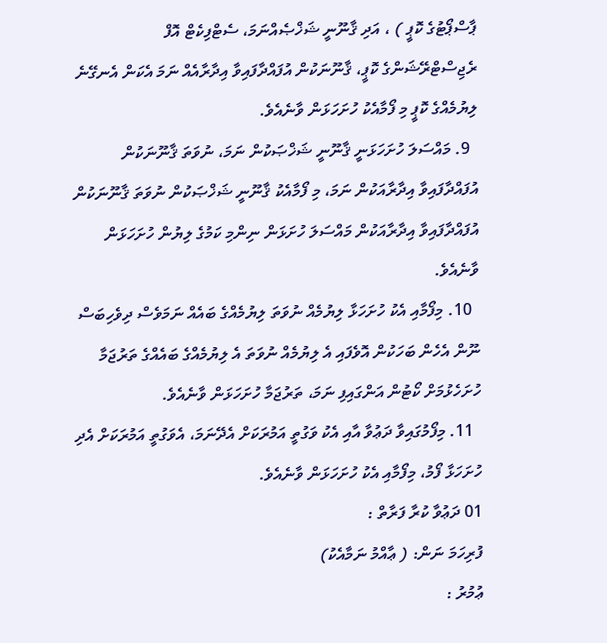ޕާސްޕޯޓުގެ ކޮޕީ ) ، އަދި ޤާނޫނީ ޝަޚްޞެއްނަމަ، ސެޓްފިކެޓް އޮފް ރެޖިސްޓްރޭޝަންގެ ކޮޕީ، ޤާނޫނަކުން އުފައްދާފައިވާ އިދާރާއެއް ނަމަ އެކަން އެނގޭނެ ލިޔުމެއްގެ ކޮޕީ މި ފޯމާއެކު ހުށަހަޅަން ވާނެއެވެ.
  9. މައްސަލަ ހުށަހަޅަނީ ޤާނޫނީ ޝަޚްޞަކުން ނަމަ، ނުވަތަ ޤާނޫނަކުން އުފައްދާފައިވާ އިދާރާއަކުން ނަމަ، މި ފޯމާއެކު ޤާނޫނީ ޝަޚްޞަކުން ނުވަތަ ޤާނޫނަކުން އުފައްދާފައިވާ އިދާރާއަކުން މައްސަލަ ހުށަޅަން ނިންމި ކަމުގެ ލިޔުން ހުށަހަޅަން ވާނެއެވެ.
  10. މިފޯމާއި އެކު ހުށަހަޅާ ލިޔުމެއް ނުވަތަ ލިޔުމެއްގެ ބައެއް ނަމަވެސް ދިވެހިބަސް ނޫން އެހެން ބަހަކުން އޮވެފައި އެ ލިޔުމެއް ނުވަތަ އެ ލިޔުމެއްގެ ބައެއްގެ ތަރުޖަމާ ހުށަހެޅުމަށް ކޯޓުން އަންގައިފި ނަމަ، ތަރުޖަމާ ހުށަހަޅަން ވާނެއެވެ.
  11. މިފޯމުގައިވާ ދަޢުވާ އާއި އެކު ވަގުތީ އަމުރަކަށް އެދޭނަމަ، އެވަގުތީ އަމުރަކަށް އެދި ހުށަހަޅާ ފޯމު، މިފޯމާއި އެކު ހުށަހަޅަން ވާނެއެވެ.
01 ދަޢުވާ ކުރާ ފަރާތް :
ފުރިހަމަ ނަން: ( ޢާއްމު ނަމާއެކު)
ޢުމުރު :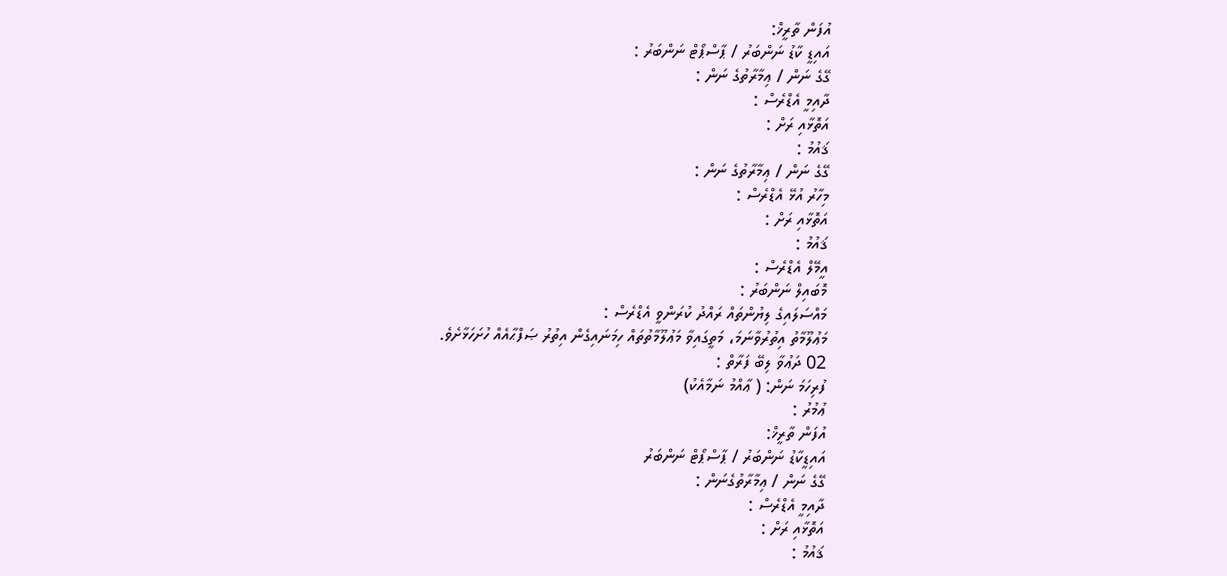އުފަން ތާރީޚް:
އައިޑީ ކާޑު ނަންބަރު / ޕާސްޕޯޓް ނަންބަރު :
ގޭގެ ނަން / ޢިމާރާތުގެ ނަން :
ދާއިމީ އެޑްރެސް :
އަތޮޅާއި ރަށް :
ޤައުމު :
ގޭގެ ނަން / ޢިމާރާތުގެ ނަން :
މިހާރު އުޅޭ އެޑްރެސް :
އަތޮޅާއި ރަށް :
ޤައުމު :
އީމޭލް އެޑްރެސް :
މޮބައިލް ނަންބަރު :
މައްސަލައިގެ ލިޔުންތައް ރައްދު ކުރަންވީ އެޑްރެސް :
މަޢުލޫމާތު އިތުރުވާނަމަ، މަތީގައިވާ މަޢުލޫމާތުތައް ހިމަނައިގެން އިތުރު ޞަފްޙާއެއް ހުށަހަޅާށެވެ.
02 ދަޢުވާ ލިބޭ ފަރާތް :
ފުރިހަމަ ނަން: ( ޢާއްމު ނަމާއެކު)
ޢުމުރު :
އުފަން ތާރީޚް:
އައިޑީކާޑު ނަންބަރު / ޕާސްޕޯޓް ނަންބަރު
ގޭގެ ނަން / ޢިމާރާތުގެނަން :
ދާއިމީ އެޑްރެސް :
އަތޮޅާއި ރަށް :
ޤައުމު :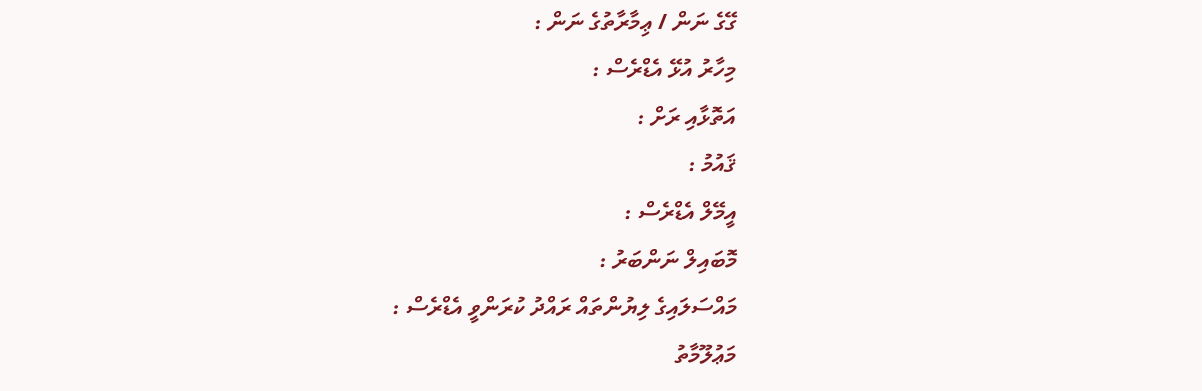ގޭގެ ނަން / ޢިމާރާތުގެ ނަން :
މިހާރު އުޅޭ އެޑްރެސް :
އަތޮޅާއި ރަށް :
ޤައުމު :
އީމޭލް އެޑްރެސް :
މޮބައިލް ނަންބަރު :
މައްސަލައިގެ ލިޔުންތައް ރައްދު ކުރަންވީ އެޑްރެސް :
މަޢުލޫމާތު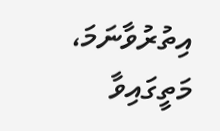އިތުރުވާނަމަ، މަތީގައިވާ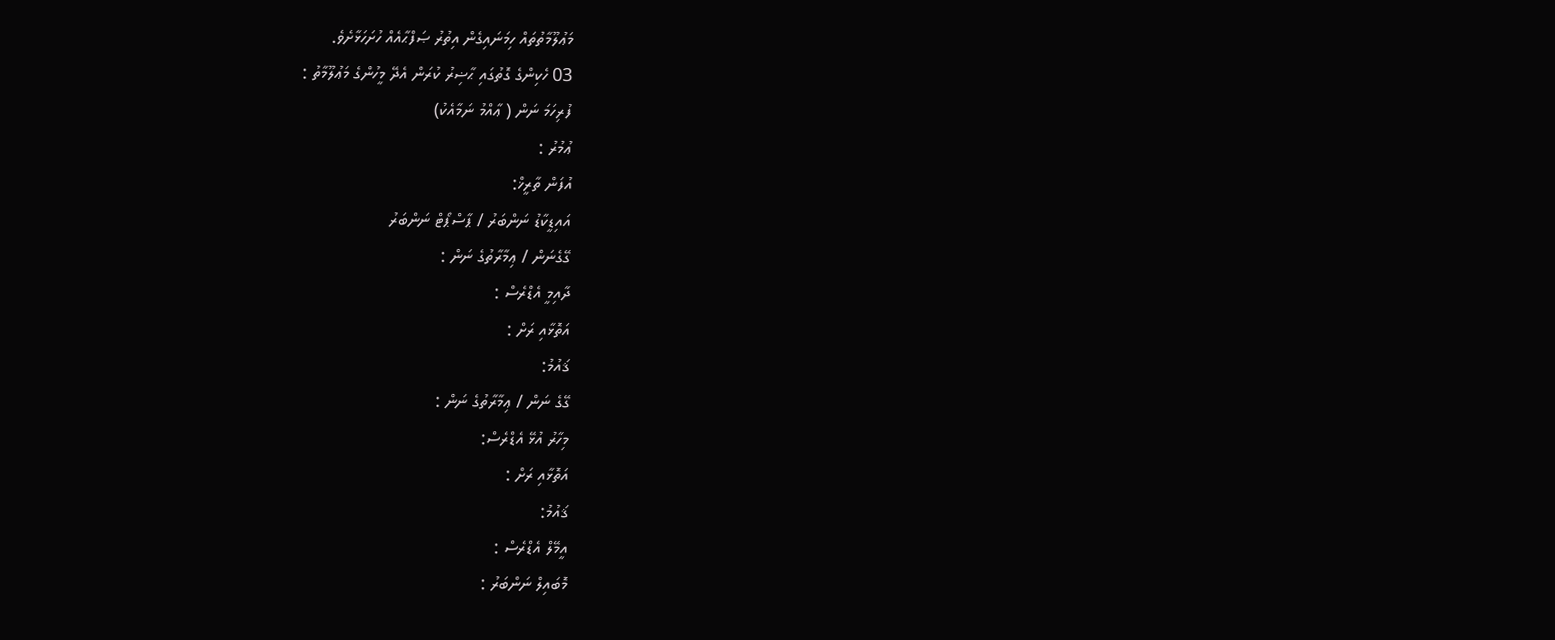މަޢުލޫމާތުތައް ހިމަނައިގެން އިތުރު ޞަފްޙާއެއް ހުށަހަޅާށެވެ.
03 ހެކިންގެ ގޮތުގައި ޙާޟިރު ކުރަން އެދޭ މީހުންގެ މަޢުލޫމާތު :
ފުރިހަމަ ނަން ( ޢާއްމު ނަމާއެކު)
ޢުމުރު :
އުފަން ތާރީޚް:
އައިޑީކާޑު ނަންބަރު / ޕާސްޕޯޓް ނަންބަރު
ގޭގެނަން / ޢިމާރާތުގެ ނަން :
ދާއިމީ އެޑްރެސް :
އަތޮޅާއި ރަށް :
ޤައުމު:
ގޭގެ ނަން / ޢިމާރާތުގެ ނަން :
މިހާރު އުޅޭ އެޑްރެސް:
އަތޮޅާއި ރަށް :
ޤައުމު:
އީމޭލް އެޑްރެސް :
މޮބައިލް ނަންބަރު :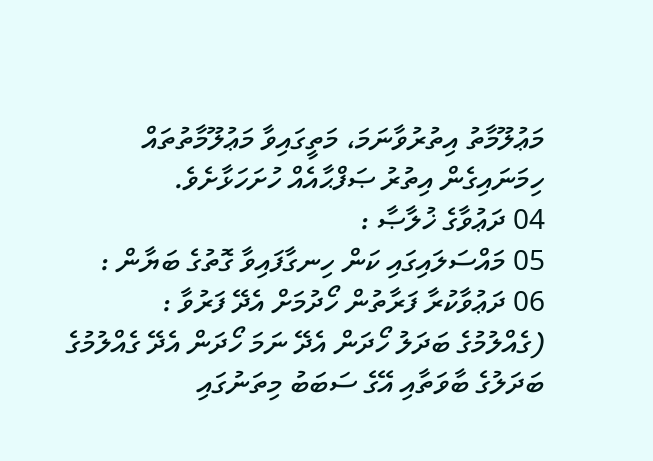މަޢުލޫމާތު އިތުރުވާނަމަ، މަތީގައިވާ މަޢުލޫމާތުތައް ހިމަނައިގެން އިތުރު ޞަފްޙާއެއް ހުށަހަޅާށެވެ.
04 ދަޢުވާގެ ޚުލާޞާ :
05 މައްސަލައިގައި ކަން ހިނގާފައިވާ ގޮތުގެ ބަޔާން :
06 ދަޢުވާކުރާ ފަރާތުން ހޯދުމަށް އެދޭ ފަރުވާ :
(ގެއްލުމުގެ ބަދަލު ހޯދަން އެދޭ ނަމަ ހޯދަން އެދޭ ގެއްލުމުގެ ބަދަލުގެ ބާވަތާއި އޭގެ ސަބަބު މިތަނުގައި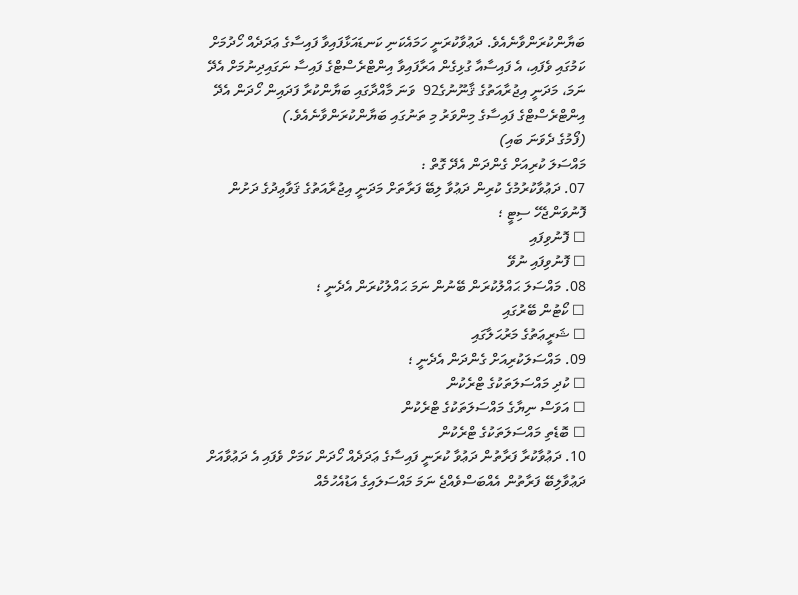ބަޔާންކުރަންވާނެއެވެ. ދަޢުވާކުރަނީ ހަމައެކަނި ކަނޑައަޅާފައިވާ ފައިސާގެ ޢަދަދެއް ހޯދުމަށް ކަމުގައި ވެފައި، އެ ފައިސާއާ ގުޅިގެން އަރާފައިވާ އިންޓްރެސްޓްގެ ފައިސާ ނަގައިދިނުމަށް އެދޭ ނަމަ، މަދަނީ އިޖުރާއަތުގެ ޤާނޫނުގެ92  ވަނަ މާއްދާގައި ބަޔާންކުރާ ފަދައިން ހޯދަން އެދޭ އިންޓްރެސްޓްގެ ފައިސާގެ މިންވަރު މި ތަނުގައި ބަޔާންކުރަންވާނެއެވެ.)
(ފޯމުގެ ދެވަނަ ބައި)
މައްސަލަ ކުރިއަށް ގެންދަން އެދޭ ގޮތް :
07. ދަޢުވާކުރުމުގެ ކުރިން ދަޢުވާ ލިބޭ ފަރާތަށް މަދަނީ އިޖުރާއަތުގެ ޤަވާޢިދުގެ ދަށުން ފޮނުވަންޖެހޭ ސިޓީ ؛
☐ ފޮނުވިފައި
☐ ފޮނުވިފައި ނުވޭ
08. މައްސަލަ ޙައްލުކުރަން ބޭނުން ނަމަ ޙައްލުކުރަން އެދެނީ ؛
☐ ކޯޓުން ބޭރުގައި
☐ ޝަރީޢަތުގެ މަރުޙަލާގައި
09. މައްސަލަކުރިއަށް ގެންދަން އެދެނީ ؛
☐ ކުދި މައްސަލަތަކުގެ ޓްރެކުން
☐ އަވަސް ނިޔާގެ މައްސަލަތަކުގެ ޓްރެކުން
☐ ބޮޑެތި މައްސަލަތަކުގެ ޓްރެކުން
10. ދަޢުވާކުރާ ފަރާތުން ދަޢުވާ ކުރަނީ ފައިސާގެ ޢަދަދެއް ހޯދަން ކަމަށް ވެފައި އެ ދަޢުވާއަށް ދަޢުވާލިބޭ ފަރާތުން އެއްބަސްވެއްޖެ ނަމަ މައްސަލައިގެ އަޑުއެހުމެއް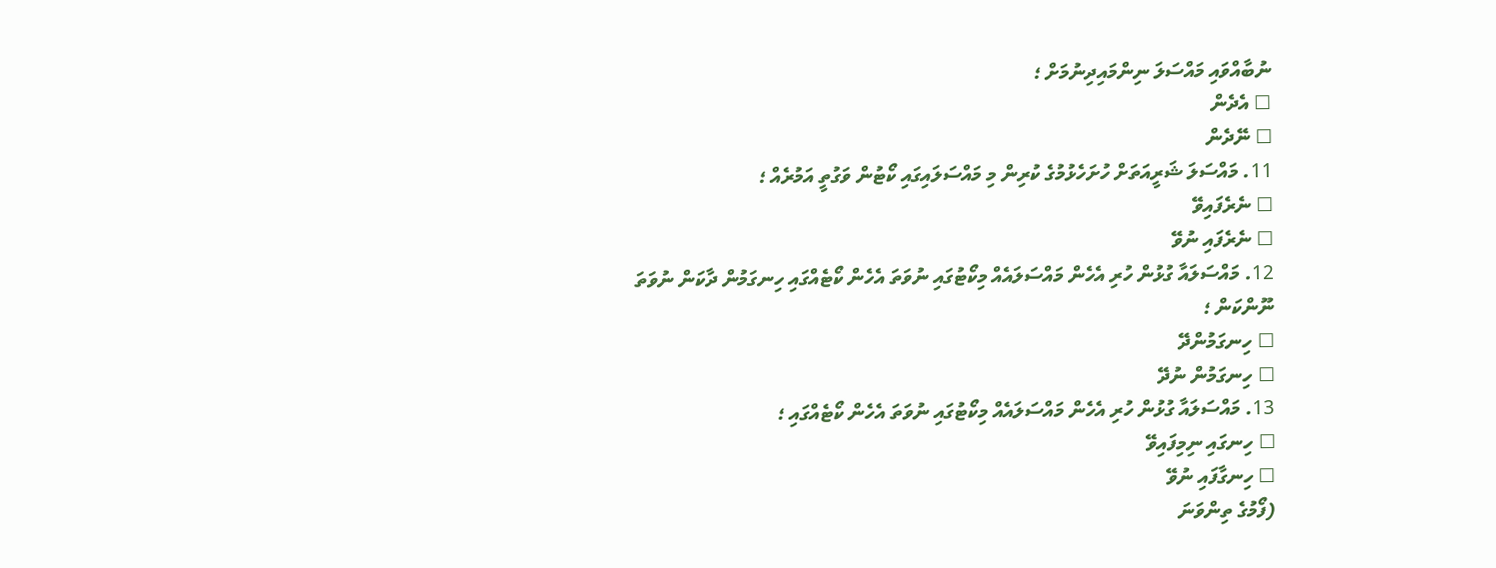ނުބާއްވައި މައްސަލަ ނިންމައިދިނުމަށް ؛
☐ އެދެން
☐ ނޭދެން
11. މައްސަލަ ޝަރީއަތަށް ހުށަހެޅުމުގެ ކުރިން މި މައްސަލައިގައި ކޯޓުން ވަގުތީ އަމުރެއް ؛
☐ ނެރެފައިވޭ
☐ ނެރެފައި ނުވޭ
12. މައްސަލައާ ގުޅުން ހުރި އެހެން މައްސަލައެއް މިކޯޓުގައި ނުވަތަ އެހެން ކޯޓެއްގައި ހިނގަމުން ދާކަން ނުވަތަ ނޫންކަން ؛
☐ ހިނގަމުންދޭ
☐ ހިނގަމުން ނުދޭ
13. މައްސަލައާ ގުޅުން ހުރި އެހެން މައްސަލައެއް މިކޯޓުގައި ނުވަތަ އެހެން ކޯޓެއްގައި ؛
☐ ހިނގައި ނިމިފައިވޭ
☐ ހިނގާފައި ނުވޭ
(ފޯމުގެ ތިންވަނަ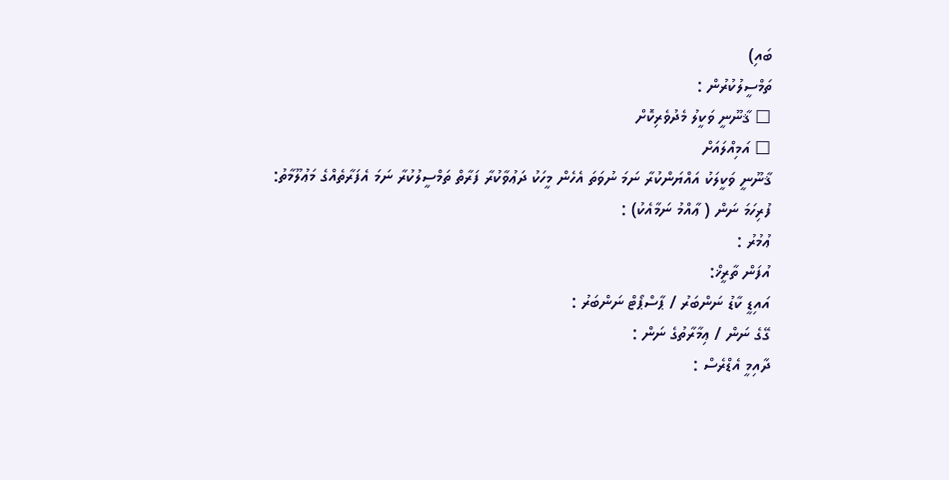ބައި)
ތަމްސީލުކުރުން :
☐ ޤާނޫނީ ވަކީލު މެދުވެރިކޮށް
☐ އަމިއްލައަށް
ޤާނޫނީ ވަކީލަކު އައްޔަންކުރާ ނަމަ ނުވަތަ އެހެން މީހަކު ދަޢުވާކުރާ ފަރާތް ތަމްސީލުކުރާ ނަމަ އެފަރާތެއްގެ މަޢުލޫމާތު:
ފުރިހަމަ ނަން ( ޢާއްމު ނަމާއެކު) :
ޢުމުރު :
އުފަން ތާރީޚް:
އައިޑީ ކާޑު ނަންބަރު / ޕާސްޕޯޓް ނަންބަރު :
ގޭގެ ނަން / ޢިމާރާތުގެ ނަން :
ދާއިމީ އެޑްރެސް :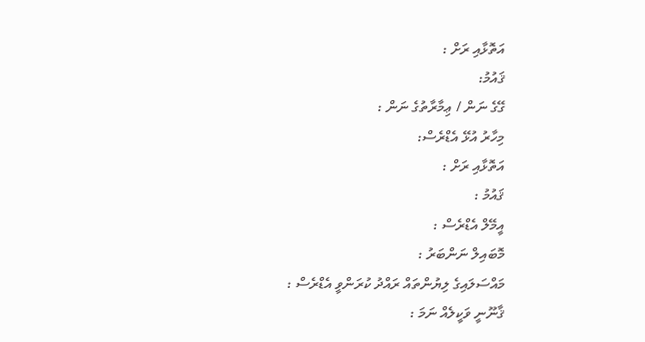އަތޮޅާއި ރަށް :
ޤައުމު:
ގޭގެ ނަން / ޢިމާރާތުގެ ނަން :
މިހާރު އުޅޭ އެޑްރެސް:
އަތޮޅާއި ރަށް :
ޤައުމު :
އީމޭލް އެޑްރެސް :
މޮބައިލް ނަންބަރު :
މައްސަލައިގެ ލިޔުންތައް ރައްދު ކުރަންވީ އެޑްރެސް :
ޤާނޫނީ ވަކީލެއް ނަމަ :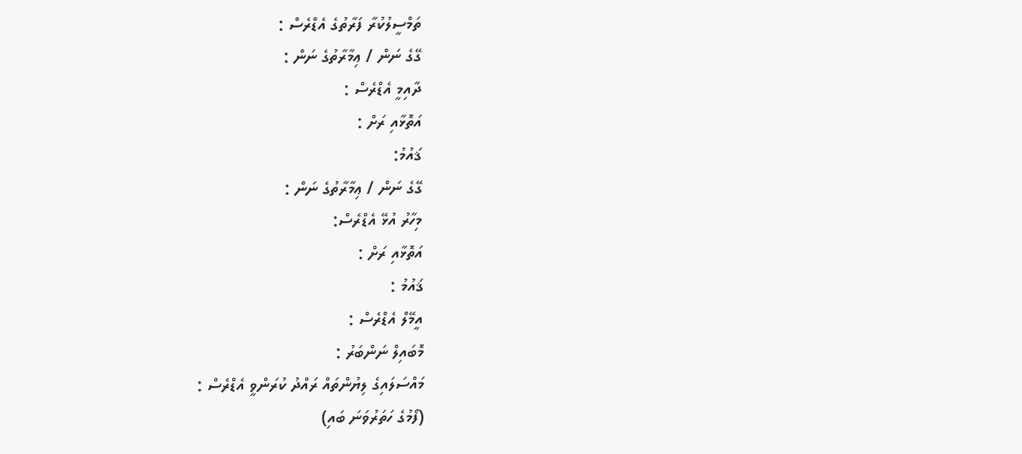ތަމްސީލުކުރާ ފަރާތުގެ އެޑްރެސް :
ގޭގެ ނަން / ޢިމާރާތުގެ ނަން :
ދާއިމީ އެޑްރެސް :
އަތޮޅާއި ރަށް :
ޤައުމު:
ގޭގެ ނަން / ޢިމާރާތުގެ ނަން :
މިހާރު އުޅޭ އެޑްރެސް:
އަތޮޅާއި ރަށް :
ޤައުމު :
އީމޭލް އެޑްރެސް :
މޮބައިލް ނަންބަރު :
މައްސަލައިގެ ލިޔުންތައް ރައްދު ކުރަންވީ އެޑްރެސް :
(ފޯމުގެ ހަތަރުވަނަ ބައި)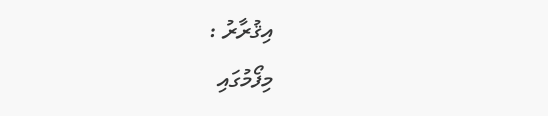އިޤުރާރު :
މިފޯމުގައި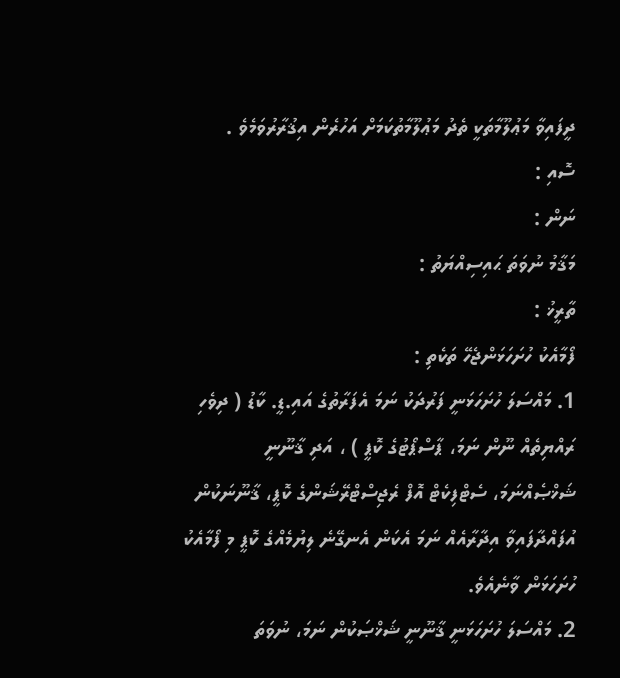ދީފައިވާ މަޢުލޫމާތަކީ ތެދު މަޢުލޫމާތުކަމަށް އަހުރެން އިޤުރާރުވަމެވެ .
ސޮއި :
ނަން :
މަޤާމު ނުވަތަ ޙައިސިއްޔަތު :
ތާރީޚު :
ފޯމާއެކު ހުށަހަޅަންޖެހޭ ތަކެތި :
1. މައްސަލަ ހުށަހަޅަނީ ފަރުދަކު ނަމަ އެފަރާތުގެ އައި.ޑީ. ކާޑު ( ދިވެހި ރައްޔިތެއް ނޫން ނަމަ، ޕާސްޕޯޓުގެ ކޮޕީ ) ، އަދި ޤާނޫނީ ޝަޚްޞެއްނަމަ، ސެޓްފިކެޓް އޮފް ރެޖިސްޓްރޭޝަންގެ ކޮޕީ، ޤާނޫނަކުން އުފައްދާފައިވާ އިދާރާއެއް ނަމަ އެކަން އެނގޭނެ ލިޔުމެއްގެ ކޮޕީ މި ފޯމާއެކު ހުށަހަޅަން ވާނެއެވެ.
2. މައްސަލަ ހުށަހަޅަނީ ޤާނޫނީ ޝަޚްޞަކުން ނަމަ، ނުވަތަ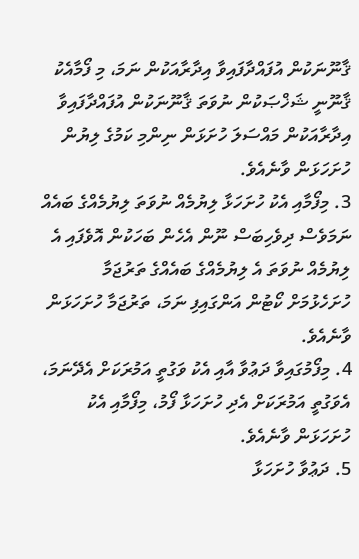ޤާނޫނަކުން އުފައްދާފައިވާ އިދާރާއަކުން ނަމަ، މި ފޯމާއެކު ޤާނޫނީ ޝަޚްޞަކުން ނުވަތަ ޤާނޫނަކުން އުފައްދާފައިވާ އިދާރާއަކުން މައްސަލަ ހުށަޅަން ނިންމި ކަމުގެ ލިޔުން ހުށަހަޅަން ވާނެއެވެ.
3. މިފޯމާއި އެކު ހުށަހަޅާ ލިޔުމެއް ނުވަތަ ލިޔުމެއްގެ ބައެއް ނަމަވެސް ދިވެހިބަސް ނޫން އެހެން ބަހަކުން އޮވެފައި އެ ލިޔުމެއް ނުވަތަ އެ ލިޔުމެއްގެ ބައެއްގެ ތަރުޖަމާ ހުށަހެޅުމަށް ކޯޓުން އަންގައިފި ނަމަ، ތަރުޖަމާ ހުށަހަޅަން ވާނެއެވެ.
4. މިފޯމުގައިވާ ދަޢުވާ އާއި އެކު ވަގުތީ އަމުރަކަށް އެދޭނަމަ، އެވަގުތީ އަމުރަކަށް އެދި ހުށަހަޅާ ފޯމު، މިފޯމާއި އެކު ހުށަހަޅަން ވާނެއެވެ.
5. ދަޢުވާ ހުށަހަޅާ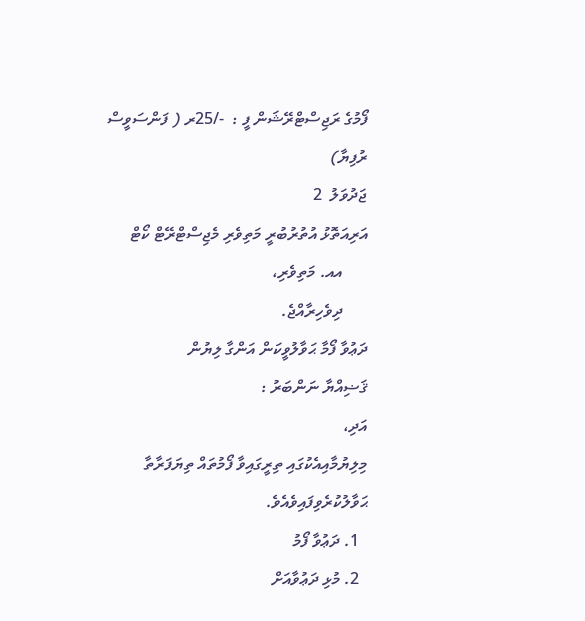ފޯމުގެ ރަޖިސްޓްރޭޝަން ފީ :  -/25ރ ( ފަންސަވީސް ރުފިޔާ)
ޖަދުވަލު  2
އަރިއަތޮޅު އުތުރުބުރީ މަތިވެރި މެޖިސްޓްރޭޓް ކޯޓް
      އއ. މަތިވެރި،
      ދިވެހިރާއްޖެ.
ދަޢުވާ ފޯމާ ޙަވާލުވީކަން އަންގާ ލިޔުން
ޤަޟިއްޔާ ނަންބަރު :
އަދި،
މިލިޔުމާއިއެކުގައި ތިރީގައިވާ ފޯމުތައް ތިޔަފަރާތާ ޙަވާލުކުރެވިފައިވެއެވެ.
  1. ދަޢުވާ ފޯމު
  2. މުޅި ދަޢުވާއަށް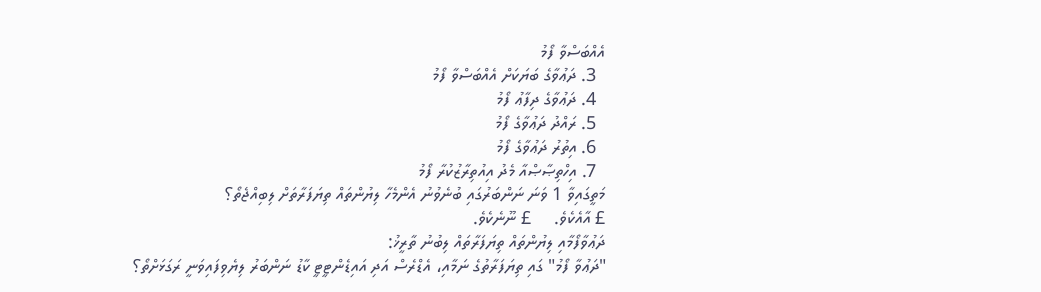އެއްބަސްވާ ފޯމު
  3. ދަޢުވާގެ ބަޔަކަށް އެއްބަސްވާ ފޯމު
  4. ދަޢުވާގެ ދިފާޢު ފޯމު
  5. ރައްދު ދަޢުވާގެ ފޯމު
  6. އިތުރު ދަޢުވާގެ ފޯމު
  7. އިހްތިޞާޞްއާ މެދު އިއުތިރާޒުކުރާ ފޯމު
މަތީގައިވާ 1 ވަނަ ނަންބަރުގައި ބުނެވުނު އެންމެހާ ލިޔުންތައް ތިޔަފަރާތަށް ލިބިއްޖެތޯ؟
£ އާއެކެވެ.     £ ނޫނެކެވެ.
ދަޢުވާފޯމާއި ލިޔުންތައް ތިޔަފަރާތައް ލިބުނު ތާރީޚު:
"ދަޢުވާ ފޯމު" ގައި ތިޔަފަރާތުގެ ނަމާއި، އެޑްރެސް އަދި އައިޑެންޓީޓީ ކާޑު ނަންބަރު ލިޔެވިފައިވަނީ ރަގަޅަށްތޯ؟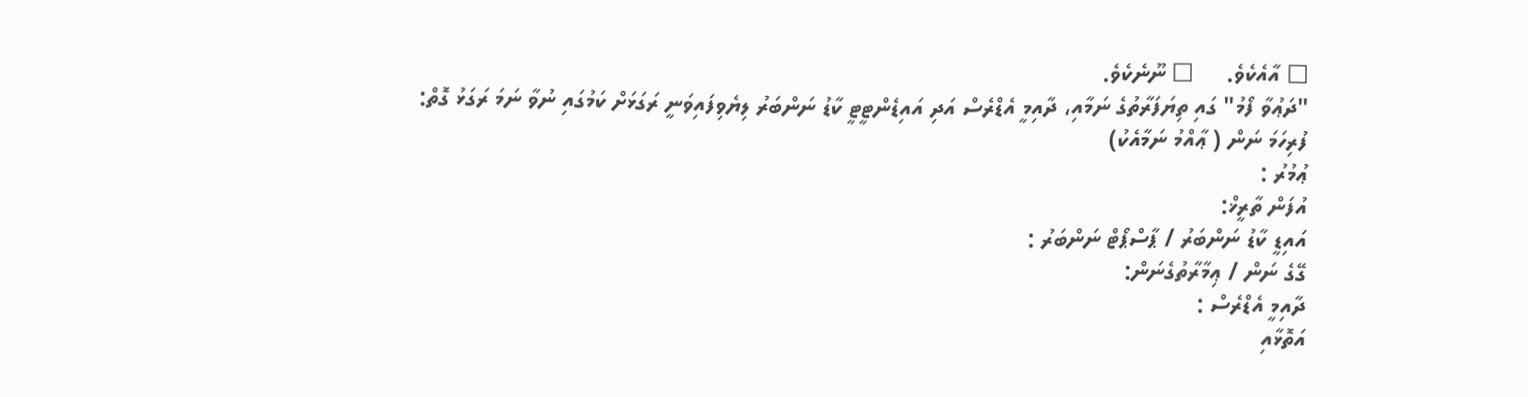☐ އާއެކެވެ.     ☐ ނޫނެކެވެ.
"ދަޢުވާ ފޯމު" ގައި ތިޔަފަރާތުގެ ނަމާއި، ދާއިމީ އެޑްރެސް އަދި އައިޑެންޓީޓީ ކާޑު ނަންބަރު ލިޔެވިފައިވަނީ ރަގަޅަށް ކަމުގައި ނުވާ ނަމަ ރަގަޅު ގޮތް:
ފުރިހަމަ ނަން ( ޢާއްމު ނަމާއެކު)
ޢުމުރު :
އުފަން ތާރީޚް:
އައިޑީ ކާޑު ނަންބަރު / ޕާސްޕޯޓް ނަންބަރު :
ގޭގެ ނަން / ޢިމާރާތުގެނަން:
ދާއިމީ އެޑްރެސް :
އަތޮޅާއި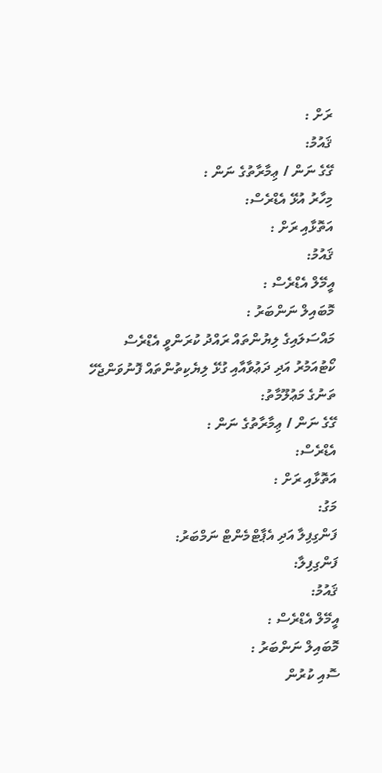ރަށް :
ޤައުމު:
ގޭގެ ނަން / ޢިމާރާތުގެ ނަން :
މިހާރު އުޅޭ އެޑްރެސް:
އަތޮޅާއި ރަށް :
ޤައުމު:
އީމޭލް އެޑްރެސް :
މޮބައިލް ނަންބަރު :
މައްސަލައިގެ ލިޔުންތައް ރައްދު ކުރަންވީ އެޑްރެސް
ކޯޓުއަމުރު އަދި ދަޢުވާއާއި ގުޅޭ ލިޔެކިތުންތައް ފޮނުވަންޖެހޭ ތަނުގެ މަޢުލޫމާތު:
ގޭގެ ނަން / ޢިމާރާތުގެ ނަން :
އެޑްރެސް:
އަތޮޅާއި ރަށް :
މަގު:
ފަންގިފިލާ އަދި އެޕާޓްމެންޓް ނަމްބަރު:
ފަންގިފިލާ:
ޤައުމު:
އީމޭލް އެޑްރެސް :
މޮބައިލް ނަންބަރު :
ސޮއި ކުރުން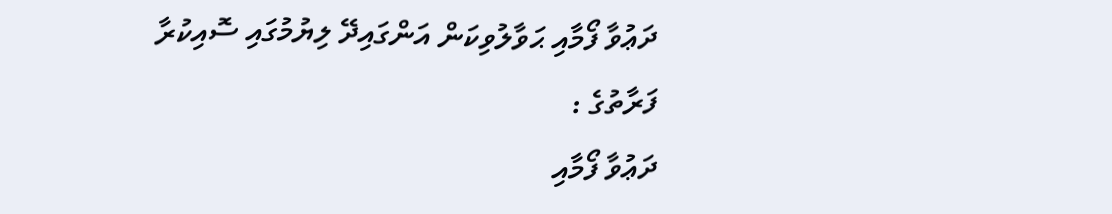ދަޢުވާ ފޯމާއި ޙަވާލުވިކަން އަންގައިދޭ ލިޔުމުގައި ސޮއިކުރާ ފަރާތުގެ :
ދަޢުވާ ފޯމާއި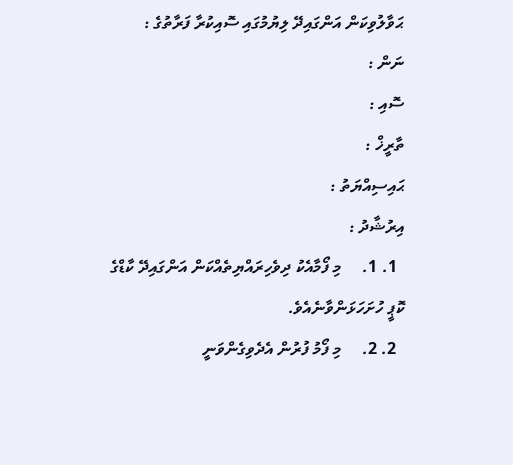ޙަވާލުވިކަން އަންގައިދޭ ލިޔުމުގައި ސޮއިކުރާ ފަރާތުގެ :
ނަން :
ސޮއި :
ތާރީޚް :
ޙައިސިއްޔަތު :
އިރުޝާދު :
  1. 1.     މި ފޯމާއެކު ދިވެހިރައްޔިތެއްކަން އަންގައިދޭ ކާޑްގެ ކޮޕީ ހުށަހަޅަންވާނެއެވެ.
  2. 2.     މި ފޯމު ފުރުން އެދެވިގެންވަނީ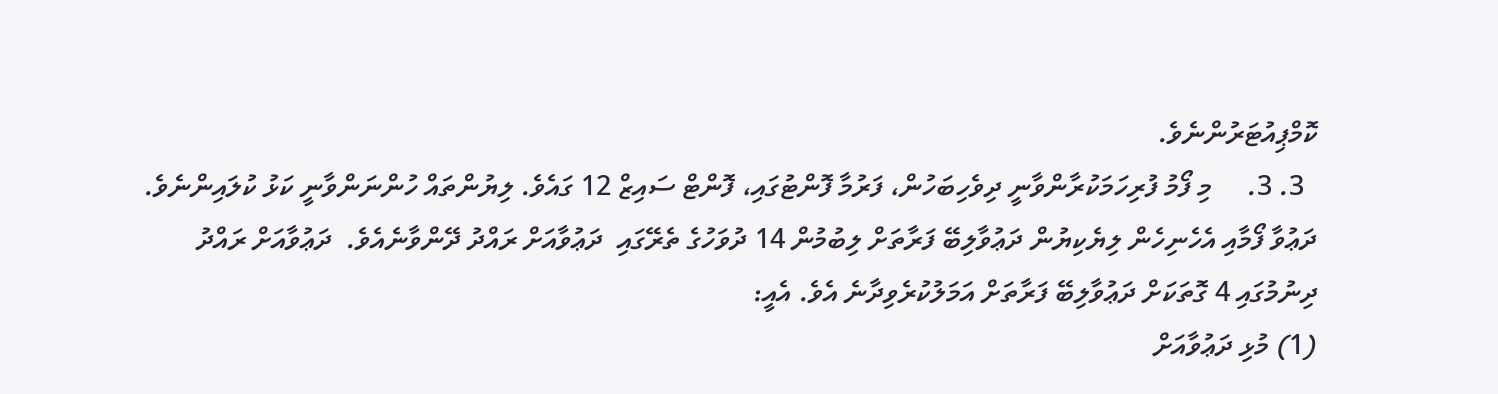ކޮމްޕިއުޓަރުންނެވެ.
  3. 3.     މި ފޯމު ފުރިހަމަކުރާންވާނީ ދިވެހިބަހުން، ފަރުމާ ފޮންޓުގައި، ފޮންޓް ސައިޒް 12 ގައެވެ. ލިޔުންތައް ހުންނަންވާނީ ކަޅު ކުލައިންނެވެ.
ދަޢުވާ ފޯމާއި އެހެނިހެން ލިޔެކިޔުން ދަޢުވާލިބޭ ފަރާތަށް ލިބުމުން 14 ދުވަހުގެ ތެރޭގައި  ދަޢުވާއަށް ރައްދު ދޭންވާނެއެވެ.  ދަޢުވާއަށް ރައްދު ދިނުމުގައި 4 ގޮތަކަށް ދަޢުވާލިބޭ ފަރާތަށް އަމަލުކުރެވިދާނެ އެވެ. އެއީ:
(1) މުޅި ދަޢުވާއަށް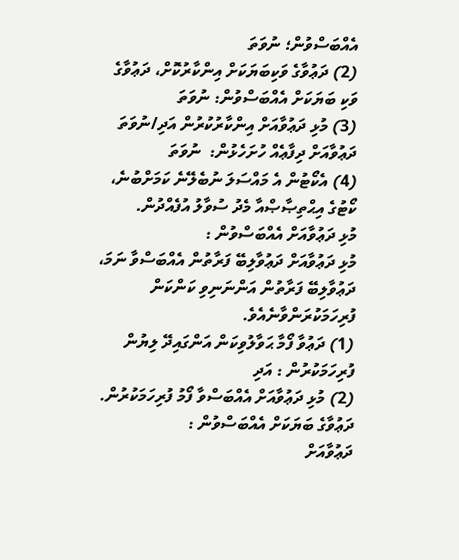އެއްބަސްވުން؛ ނުވަތަ
(2) ދަޢުވާގެ ވަކިބަޔަކަށް އިންކާރުކޮށް، ދަޢުވާގެ ވަކި ބަޔަކަށް އެއްބަސްވުން: ނުވަތަ
(3) މުޅި ދަޢުވާއަށް އިންކާރުކުރުން އަދި/ނުވަތަ ދަޢުވާއަށް ދިފާޢެއް ހުށަހެޅުން:  ނުވަތަ
(4) އެކޯޓުން އެ މައްސަލަ ނުބެލޭނެ ކަމަށްބުނެ، ކޯޓުގެ އިޙްތިޞާޞްއާ މެދު ސުވާލު އުފެއްދުން.
މުޅި ދަޢުވާއަށް އެއްބަސްވުން :
މުޅި ދަޢުވާއަށް ދަޢުވާލިބޭ ފަރާތުން އެއްބަސްވާ ނަމަ، ދަޢުވާލިބޭ ފަރާތުން އަންނަނިވި ކަންކަން ފުރިހަމަކުރަންވާނެއެވެ.
(1) ދަޢުވާ ފޯމާ ޙަވާލުވިކަން އަންގައިދޭ ލިޔުން ފުރިހަމަކުރުން : އަދި
(2) މުޅި ދަޢުވާއަށް އެއްބަސްވާ ފޯމު ފުރިހަމަކުރުން.
ދަޢުވާގެ ބަޔަކަށް އެއްބަސްވުން :
ދަޢުވާއަށް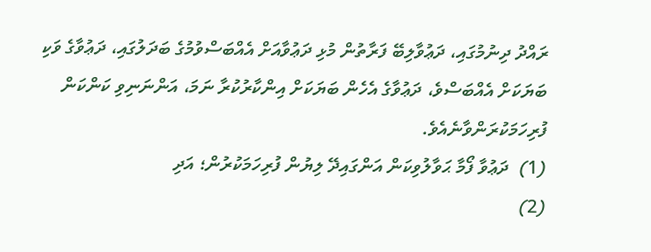ރައްދު ދިނުމުގައި، ދަޢުވާލިބޭ ފަރާތުން މުޅި ދަޢުވާއަށް އެއްބަސްވުމުގެ ބަދަލުގައި، ދަޢުވާގެ ވަކި ބަޔަކަށް އެއްބަސްވެ، ދަޢުވާގެ އެހެން ބަޔަކަށް އިންކާރުކުރާ ނަމަ، އަންނަނިވި ކަންކަން ފުރިހަމަކުރަންވާނެއެވެ.
(1)  ދަޢުވާ ފޯމާ ޙަވާލުވިކަން އަންގައިދޭ ލިޔުން ފުރިހަމަކުރުން؛ އަދި
(2)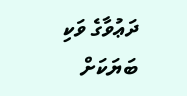ދަޢުވާގެ ވަކި ބަޔަކަށް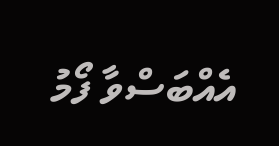އެއްބަސްވާ ފޯމު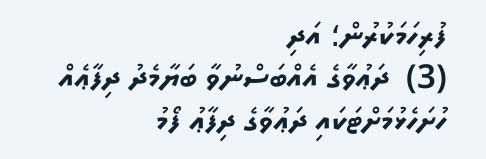ފުރިހަމަކުރުން؛ އަދި
(3)  ދަޢުވާގެ އެއްބަސްނުވާ ބަޔާމެދު ދިފާޢެއް ހުށަހެޅުމަށްޓަކައި ދަޢުވާގެ ދިފާޢު ފޯމު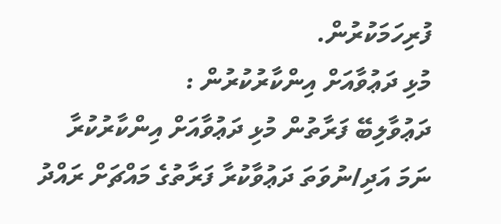ފުރިހަމަކުރުން.
މުޅި ދަޢުވާއަށް އިންކާރުކުރުން :
ދަޢުވާލިބޭ ފަރާތުން މުޅި ދަޢުވާއަށް އިންކާރުކުރާ ނަމަ އަދި/ނުވަތަ ދަޢުވާކުރާ ފަރާތުގެ މައްޗަށް ރައްދު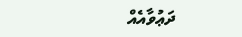ދަޢުވާއެއް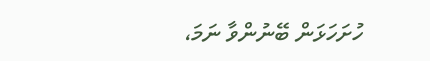ހުށަހަޅަން ބޭނުންވާ ނަމަ،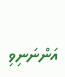އަންނަނިވި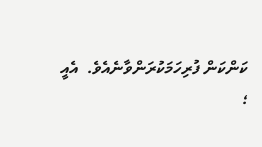ކަންކަން ފުރިހަމަކުރަންވާނެއެވެ.  އެއީ ؛